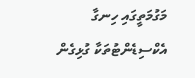މަގުމަތީގައި ހިނގާ އެކްސިޑެންޓުތަކާ ގުޅިގެން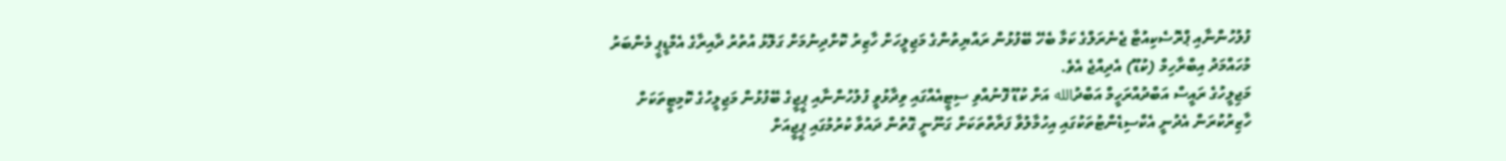ފުލުހުންނާއި ޕްރޮސެކިއުޓާ ޖެނެރަލްގެ ކަމާ ބެހޭ ބޭފުޅުން ރައްޔިތުންގެ މަޖިލީހަށް ހާޒިރު ކޮށްދިނުމަށް ގަލޮޅު އުތުރު ދާއިރާގެ އެމްޑީޕީ މެންބަރު މުހައްމަދު އިބްރާހިމް (ކުޑޫ) އެދިއްޖެ އެވެ.
މަޖިލީހުގެ ރައީސް އަބްދުއްރަހީމް އަބްދުالله އަށް ކުޑޫ ފޮނުއްވި ސިޓީއެއްގައި ވިދާޅުވީ ފުލުހުންނާއި ޕީޖީގެ ބޭފުޅުން މަޖިލީހުގެ ކޮމިޓީތަކަށް ހާޒިރުކުރަން އެދުނީ އެކްސިޑެންޓުތަކުގައި އިހުމާލުވާ ފަރާތްތަކަށް ގަނޫނީ ގޮތުން ދައުވާ ކުރުމުގައި ޕީޖީއަށް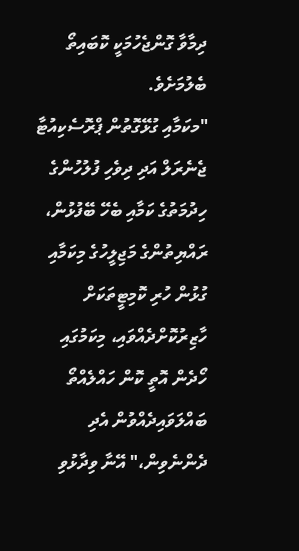ދިމާވާ ގޮންޖެހުމަކީ ކޮބައިތޯ ބެލުމަށެވެ.
"މކަމާއި ގުޅޭގޮތުން ޕްރޮސެކިއުޓާ ޖެނެރަލް އަދި ދިވެހި ފުލުހުންގެ ހިދުމަތުގެ ކަމާއި ބެހޭ ބޭފުޅުން، ރައްޔިތުންގެ މަޖިލީހުގެ މިކަމާއި ގުޅުން ހުރި ކޮމިޓީތަކަށް ހާޒިރުކޮށްދެއްވައި، މިކަމުގައި ހޯދެން އޮތީ ކޮން ހައްލެއްތޯ ބައްލަވައިދެއްވުން އެދި ދެންނެވިން،" އޭނާ ވިދާޅުވި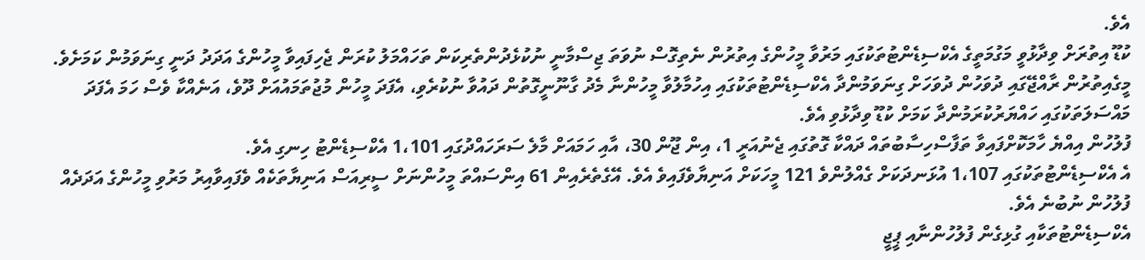އެވެ.
ކުޑޫ އިތުރަށް ވިދާޅުވީ މަގުމަތީގެ އެކްސިޑެންޓުތަކުގައި މަރުވާ މީހުންގެ އިތުރުން ނެތިގޮސް ނުވަތަ ޖިސްމާނީ ނުކުޅެދުންތެރިކަން ތަހައްމަލު ކުރަން ޖެހިފައިވާ މީހުންގެ އަދަދު ދަނީ ގިނަވަމުން ކަމަށެވެ.
މީގެއިތުރުން ރާއްޖޭގައި ދުވަހުން ދުވަހަށް ގިނަވަމުންދާ އެކްސިޑެންޓުތަކުގައި އިހުމާލުވާ މީހުންނާ މެދު ގާނޫނީގޮތުން ދައުވާ ނުކުރެވި، އެފަދަ މީހުން މުޖުތަމައުއަށް ދޫވެ، އަނެއްކާ ވެސް ހަމަ އެފަދަ މައްސަލަތަކުގައި ހައްޔަރުކުރަމުންދާ ކަމަށް ކުޑޫ ވިދާޅުވި އެވެ.
ފުލުހުން އިއްޔެ ހާމަކޮށްފައިވާ ތަފާސްހިސާބުތައް ދައްކާ ގޮތުގައި ޖެނުއަރީ 1، އިން ޖޫން 30، އާއި ހަމައަށް މާލެ ސަރަހައްދުގައި 1،101 އެކްސިޑެންޓު ހިނގި އެވެ.
އެ އެކްސިޑެންޓުތަކުގައި 1،107 އުޅަނދަކަށް ގެއްލުންވެ 121 މީހަކަށް އަނިޔާވެފައިވެ އެވެ. އޭގެތެރެއިން 61 އިންސައްތަ މީހުންނަށް ސީރިއަސް އަނިޔާތަކެއް ވެފައިވާއިރު މަރުވި މީހުންގެ އަދަދެއް ފުލުހުން ނުބުނެ އެވެ.
އެކްސިޑެންޓުތަކާއި ގުޅިގެން ފުލުހުންނާއި ޕީޖީ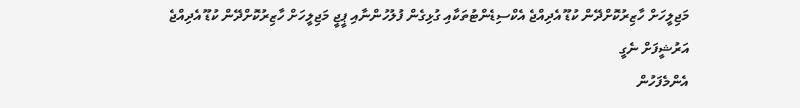މަޖިލީހަށް ހާޒިރުކޮށްދޭން ކުޑޫ އެދިއްޖެ އެކްސިޑެންޓުތަކާއި ގުޅިގެން ފުލުހުންނާއި ޕީޖީ މަޖިލީހަށް ހާޒިރުކޮށްދޭން ކުޑޫ އެދިއްޖެ
އަރުޝީފަށް ނެގީ
އެންމެފަހުން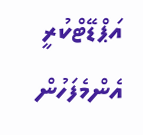އަޕްޑޭޓްކުރީ
އެންމެފަހުން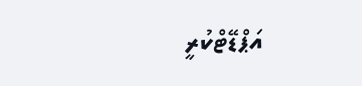އަޕްޑޭޓްކުރީ